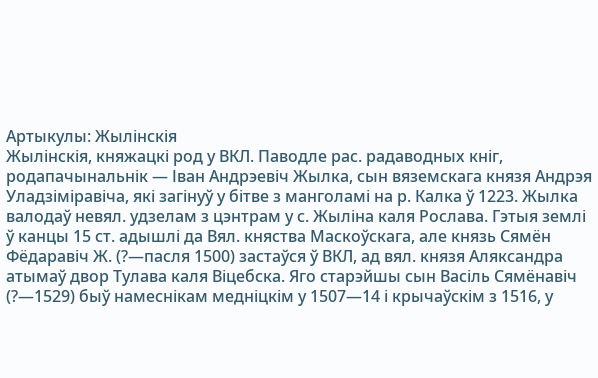Артыкулы: Жылінскія
Жылінскія, княжацкі род у ВКЛ. Паводле рас. радаводных кніг, родапачынальнік — Іван Андрэевіч Жылка, сын вяземскага князя Андрэя Уладзіміравіча, які загінуў у бітве з манголамі на р. Калка ў 1223. Жылка валодаў невял. удзелам з цэнтрам у с. Жыліна каля Рослава. Гэтыя землі ў канцы 15 ст. адышлі да Вял. княства Маскоўскага, але князь Сямён Фёдаравіч Ж. (?—пасля 1500) застаўся ў ВКЛ, ад вял. князя Аляксандра атымаў двор Тулава каля Віцебска. Яго старэйшы сын Васіль Сямёнавіч (?—1529) быў намеснікам медніцкім у 1507—14 і крычаўскім з 1516, у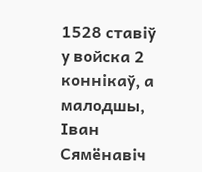1528 ставіў у войска 2 коннікаў, а малодшы, Іван Сямёнавіч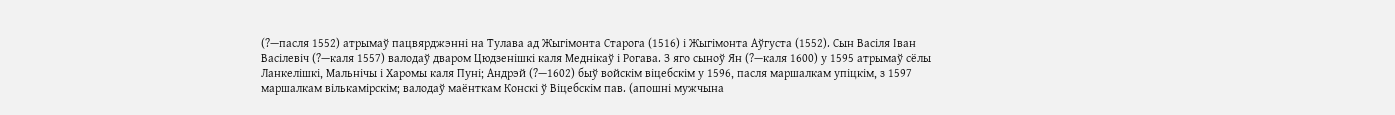(?—пасля 1552) атрымаў пацвярджэнні на Тулава ад Жыгімонта Старога (1516) і Жыгімонта Аўгуста (1552). Сын Васіля Іван Васілевіч (?—каля 1557) валодаў дваром Цюдзенішкі каля Меднікаў і Рогава. З яго сыноў Ян (?—каля 1600) у 1595 атрымаў сёлы Ланкелішкі, Мальнічы і Харомы каля Пуні; Андрэй (?—1602) быў войскім віцебскім у 1596, пасля маршалкам упіцкім, з 1597 маршалкам вількамірскім; валодаў маёнткам Конскі ў Віцебскім пав. (апошні мужчына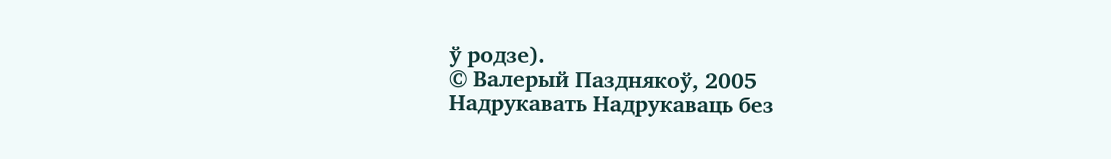ў родзе).
© Валерый Пазднякоў, 2005
Надрукавать Надрукаваць без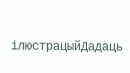ілюстрацыйДадаць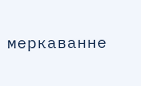меркаванне